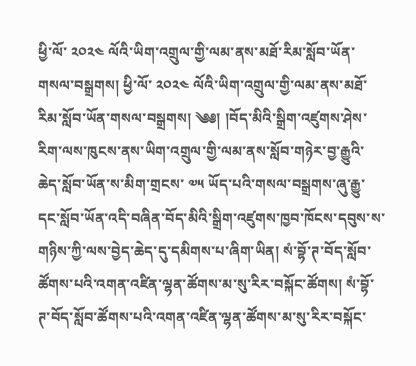ཕྱི་ལོ་ ༢༠༢༤ ལོའི་ཡིག་འགྲུལ་གྱི་ལམ་ནས་མཐོ་རིམ་སློབ་ཡོན་གསལ་བསྒྲགས། ཕྱི་ལོ་ ༢༠༢༤ ལོའི་ཡིག་འགྲུལ་གྱི་ལམ་ནས་མཐོ་རིམ་སློབ་ཡོན་གསལ་བསྒྲགས། ༄༅། །བོད་མིའི་སྒྲིག་འཛུགས་ཤེས་རིག་ལས་ཁུངས་ནས་ཡིག་འགྲུལ་གྱི་ལམ་ནས་སློབ་གཉེར་བྱ་རྒྱུའི་ཆེད་སློབ་ཡོན་ས་མིག་གྲངས་ ༧༥ ཡོད་པའི་གསལ་བསྒྲགས་ཞུ་རྒྱུ་དང་སློབ་ཡོན་འདི་བཞིན་བོད་མིའི་སྒྲིག་འཛུགས་ཁྱབ་ཁོངས་དབུས་ས་གཉིས་ཀྱི་ལས་བྱེད་ཆེད་དུ་དམིགས་པ་ཞིག་ཡིན། སཾ་བྷོ་ཊ་བོད་སློབ་ཚོགས་པའི་འགན་འཛིན་ལྷན་ཚོགས་མ་སུ་རིར་བསྐོང་ཚོགས། སཾ་བྷོ་ཊ་བོད་སློབ་ཚོགས་པའི་འགན་འཛིན་ལྷན་ཚོགས་མ་སུ་རིར་བསྐོང་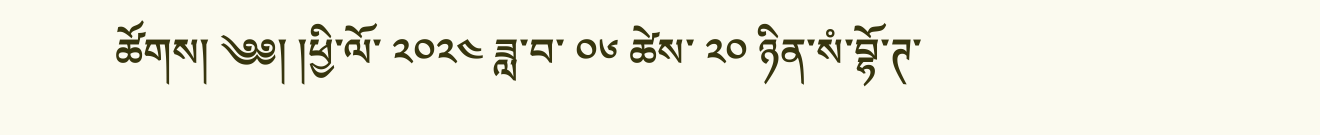ཚོགས། ༄༅། །ཕྱི་ལོ་ ༢༠༢༤ ཟླ་བ་ ༠༦ ཚེས་ ༢༠ ཉིན་སཾ་བྷོ་ཊ་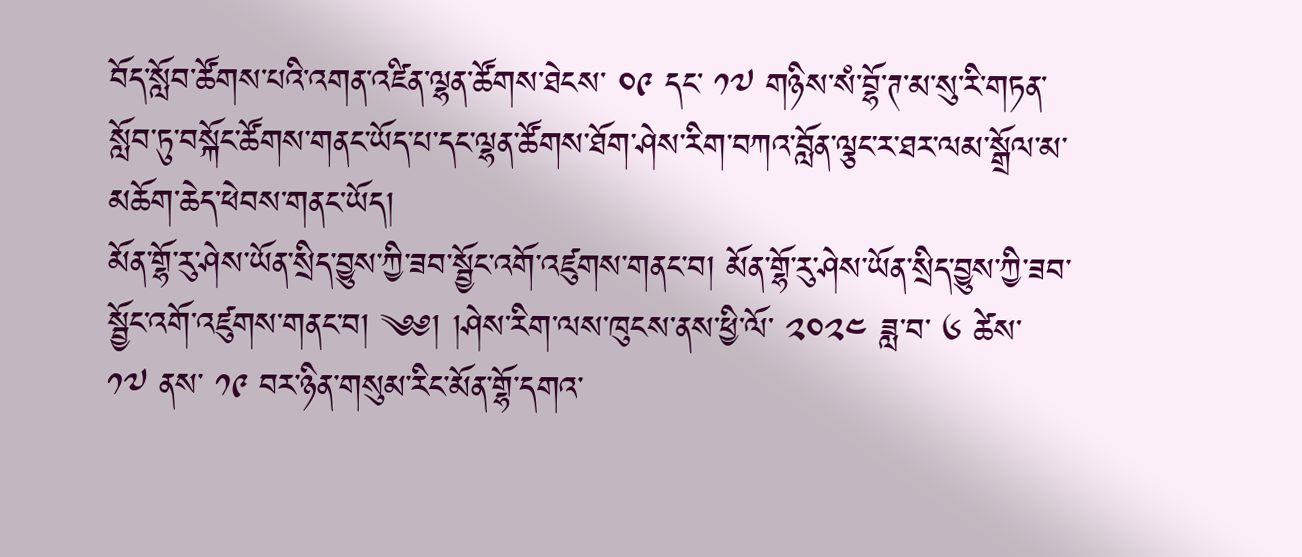བོད་སློབ་ཚོགས་པའི་འགན་འཛིན་ལྷན་ཚོགས་ཐེངས་ ༠༩ དང་ ༡༧ གཉིས་སཾ་བྷོ་ཊ་མ་སུ་རི་གཏན་སློབ་ཏུ་བསྐོང་ཚོགས་གནང་ཡོད་པ་དང་ལྷན་ཚོགས་ཐོག་ཤེས་རིག་བཀའ་བློན་ལྕང་ར་ཐར་ལམ་སྒྲོལ་མ་མཆོག་ཆེད་ཕེབས་གནང་ཡོད།
མོན་གྷོ་རུ་ཤེས་ཡོན་སྲིད་བྱུས་ཀྱི་ཟབ་སྦྱོང་འགོ་འཛུགས་གནང་བ། མོན་གྷོ་རུ་ཤེས་ཡོན་སྲིད་བྱུས་ཀྱི་ཟབ་སྦྱོང་འགོ་འཛུགས་གནང་བ། ༄༅། །ཤེས་རིག་ལས་ཁུངས་ནས་ཕྱི་ལོ་ ༢༠༢༤ ཟླ་བ་ ༦ ཚེས་ ༡༧ ནས་ ༡༩ བར་ཉིན་གསུམ་རིང་མོན་གྷོ་དགའ་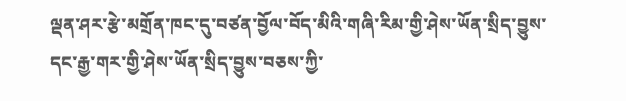ལྡན་ཤར་རྩེ་མགྲོན་ཁང་དུ་བཙན་བྱོལ་བོད་མིའི་གཞི་རིམ་གྱི་ཤེས་ཡོན་སྲིད་བྱུས་དང་རྒྱ་གར་གྱི་ཤེས་ཡོན་སྲིད་བྱུས་བཅས་ཀྱི་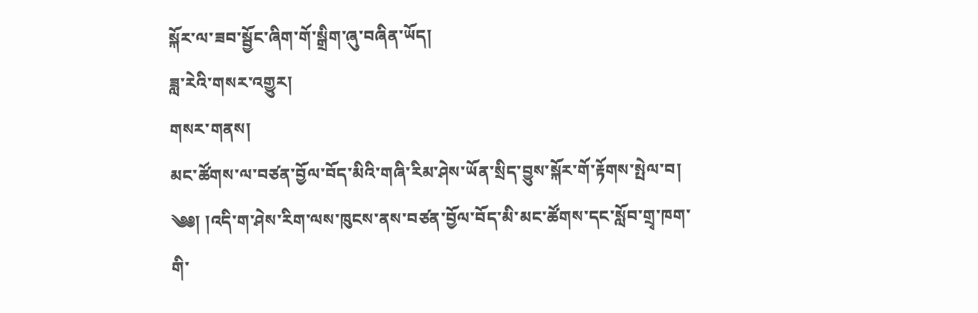སྐོར་ལ་ཟབ་སྦྱོང་ཞིག་གོ་སྒྲིག་ཞུ་བཞིན་ཡོད།
ཟླ་རེའི་གསར་འགྱུར།
གསར་གནས།
མང་ཚོགས་ལ་བཙན་བྱོལ་བོད་མིའི་གཞི་རིམ་ཤེས་ཡོན་སྲིད་བྱུས་སྐོར་གོ་རྟོགས་སྤེལ་བ།
༄༅། །འདི་ག་ཤེས་རིག་ལས་ཁུངས་ནས་བཙན་བྱོལ་བོད་མི་མང་ཚོགས་དང་སློབ་གྲྭ་ཁག་གི་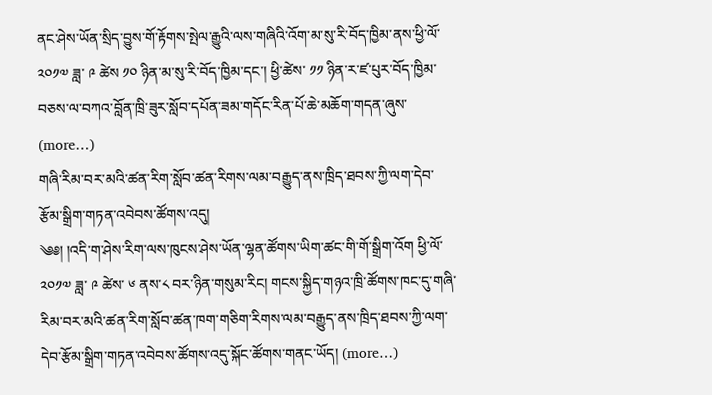ནང་ཤེས་ཡོན་སྲིད་བྱུས་གོ་རྟོགས་སྤེལ་རྒྱུའི་ལས་གཞིའི་འོག་མ་སུ་རི་བོད་ཁྱིམ་ནས་ཕྱི་ལོ་ ༢༠༡༧ ཟླ་ ༩ ཚེས ༡༠ ཉིན་མ་སུ་རི་བོད་ཁྱིམ་དང་། ཕྱི་ཚེས་ ༡༡ ཉིན་ར་ཛ་པུར་བོད་ཁྱིམ་བཅས་ལ་བཀའ་བློན་ཁྲི་ཟུར་སློབ་དཔོན་ཟམ་གདོང་རིན་པོ་ཆེ་མཆོག་གདན་ཞུས་ (more…)
གཞི་རིམ་བར་མའི་ཚན་རིག་སློབ་ཚན་རིགས་ལམ་བརྒྱུད་ནས་ཁྲིད་ཐབས་ཀྱི་ལག་དེབ་རྩོམ་སྒྲིག་གཏན་འབེབས་ཚོགས་འདུ།
༄༅། །འདི་ག་ཤེས་རིག་ལས་ཁུངས་ཤེས་ཡོན་ལྷན་ཚོགས་ཡིག་ཚང་གི་གོ་སྒྲིག་འོག ཕྱི་ལོ་༢༠༡༧ ཟླ་ ༩ ཚེས་ ༦ ནས་༨ བར་ཉིན་གསུམ་རིང། གངས་སྐྱིད་གཉའ་ཁྲི་ཚོགས་ཁང་དུ་གཞི་རིམ་བར་མའི་ཚན་རིག་སློབ་ཚན་ཁག་གཅིག་རིགས་ལམ་བརྒྱུད་ནས་ཁྲིད་ཐབས་ཀྱི་ལག་དེབ་རྩོམ་སྒྲིག་གཏན་འབེབས་ཚོགས་འདུ་སྐོང་ཚོགས་གནང་ཡོད། (more…)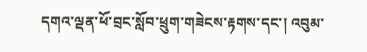དགའ་ལྡན་ཕོ་བྲང་སློབ་ཕྲུག་གཟེངས་རྟགས་དང་། འབུམ་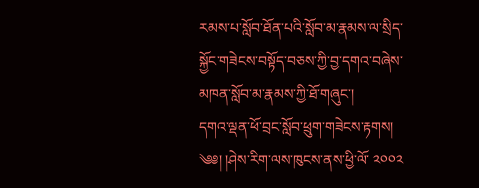རམས་པ་སློབ་ཐོན་པའི་སློབ་མ་རྣམས་ལ་སྲིད་སྐྱོང་གཟེངས་བསྟོད་བཅས་ཀྱི་བྱ་དགའ་བཞེས་མཁན་སློབ་མ་རྣམས་ཀྱི་ཐོ་གཞུང་།
དགའ་ལྡན་ཕོ་བྲང་སློབ་ཕྲུག་གཟེངས་རྟགས། ༄༅། །ཤེས་རིག་ལས་ཁུངས་ནས་ཕྱི་ལོ་ ༢༠༠༢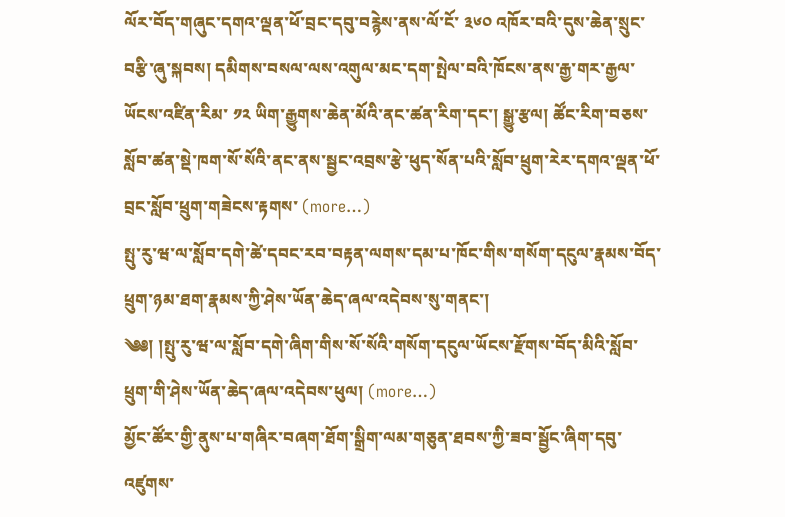ལོར་བོད་གཞུང་དགའ་ལྡན་ཕོ་བྲང་དབུ་བརྙེས་ནས་ལོ་ངོ་ ༣༦༠ འཁོར་བའི་དུས་ཆེན་སྲུང་བརྩི་ཞུ་སྐབས། དམིགས་བསལ་ལས་འགུལ་མང་དག་སྤེལ་བའི་ཁོངས་ནས་རྒྱ་གར་རྒྱལ་ཡོངས་འཛིན་རིམ་ ༡༢ ཡིག་རྒྱུགས་ཆེན་མོའི་ནང་ཚན་རིག་དང་། སྒྱུ་རྩལ། ཚོང་རིག་བཅས་སློབ་ཚན་སྡེ་ཁག་སོ་སོའི་ནང་ནས་སྦྱང་འབྲས་རྩེ་ཕུད་སོན་པའི་སློབ་ཕྲུག་རེར་དགའ་ལྡན་ཕོ་བྲང་སློབ་ཕྲུག་གཟེངས་རྟགས་ (more…)
སྤུ་རུ་ཝ་ལ་སློབ་དགེ་ཚེ་དབང་རབ་བརྟན་ལགས་དམ་པ་ཁོང་གིས་གསོག་དངུལ་རྣམས་བོད་ཕྲུག་ཉམ་ཐག་རྣམས་ཀྱི་ཤེས་ཡོན་ཆེད་ཞལ་འདེབས་སུ་གནང་།
༄༅། །སྤུ་རུ་ཝ་ལ་སློབ་དགེ་ཞིག་གིས་སོ་སོའི་གསོག་དངུལ་ཡོངས་རྫོགས་བོད་མིའི་སློབ་ཕྲུག་གི་ཤེས་ཡོན་ཆེད་ཞལ་འདེབས་ཕུལ། (more…)
མྱོང་ཚོར་གྱི་ནུས་པ་གཞིར་བཞག་ཐོག་སྒྲིག་ལམ་གཅུན་ཐབས་ཀྱི་ཟབ་སྦྱོང་ཞིག་དབུ་འཛུགས་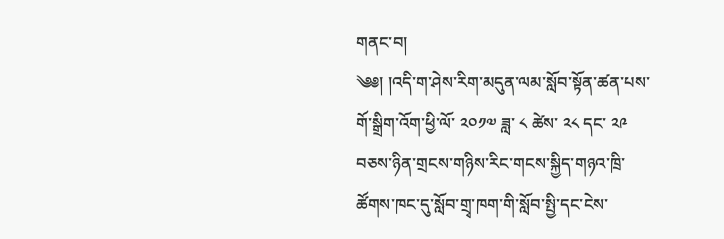གནང་བ།
༄༅། །འདི་ག་ཤེས་རིག་མདུན་ལམ་སློབ་སྟོན་ཚན་པས་གོ་སྒྲིག་འོག་ཕྱི་ལོ་ ༢༠༡༧ ཟླ་ ༨ ཚེས་ ༢༨ དང་ ༢༩ བཅས་ཉིན་གྲངས་གཉིས་རིང་གངས་སྐྱིད་གཉའ་ཁྲི་ཚོགས་ཁང་དུ་སློབ་གྲྭ་ཁག་གི་སློབ་སྤྱི་དང་ངེས་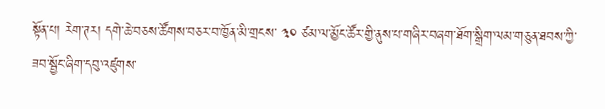སྟོན་པ། རེག་ཊར། དགེ་ཆེ་བཅས་ཚོགས་བཅར་བ་ཁྱོན་མི་གྲངས་ ༣༠ ཙམ་ལ་མྱོང་ཚོར་གྱི་ནུས་པ་གཞིར་བཞག་ཐོག་སྒྲིག་ལམ་གཅུན་ཐབས་ཀྱི་ཟབ་སྦྱོང་ཞིག་དབུ་འཛུགས་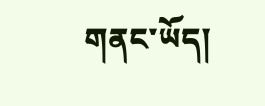གནང་ཡོད།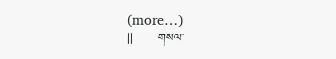(more…)
||      གསལ་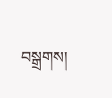བསྒྲགས།